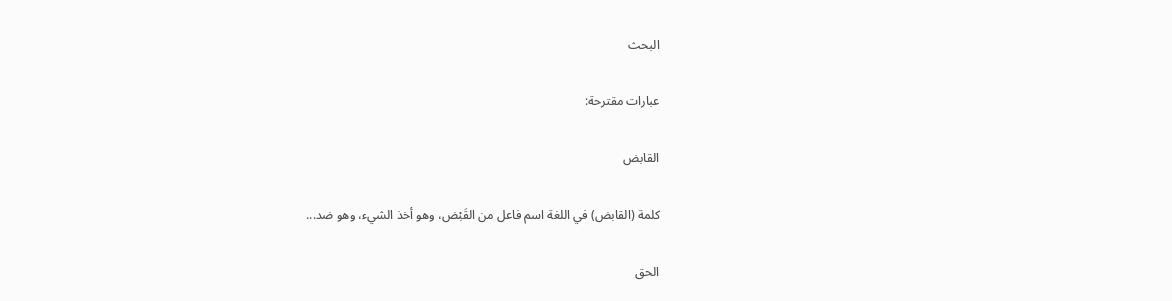البحث

عبارات مقترحة:

القابض

كلمة (القابض) في اللغة اسم فاعل من القَبْض، وهو أخذ الشيء، وهو ضد...

الحق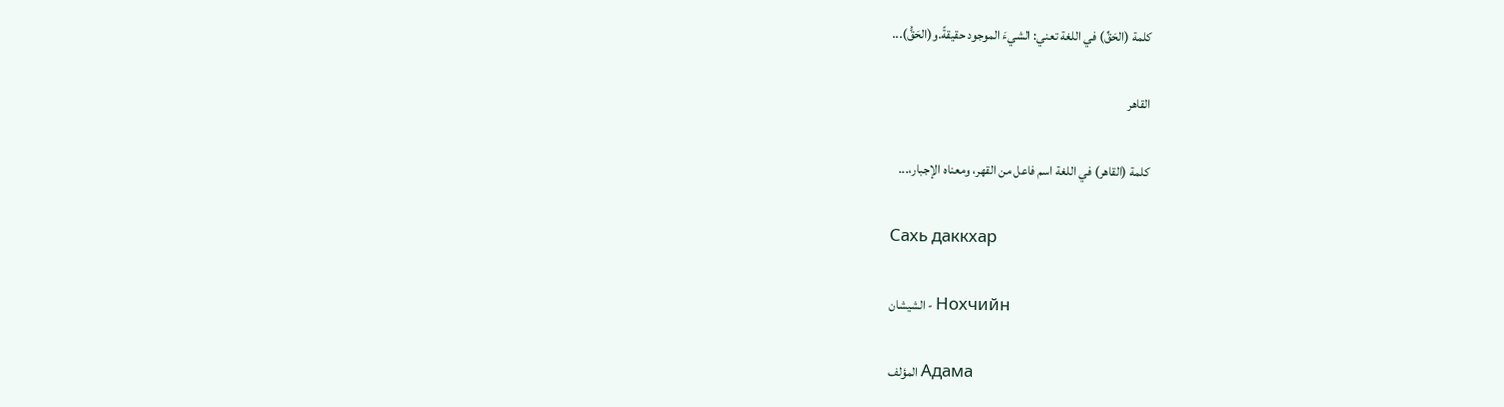كلمة (الحَقِّ) في اللغة تعني: الشيءَ الموجود حقيقةً.و(الحَقُّ)...

القاهر

كلمة (القاهر) في اللغة اسم فاعل من القهر، ومعناه الإجبار،...

Сахь даккхар

الشيشان - Нохчийн

المؤلف Адама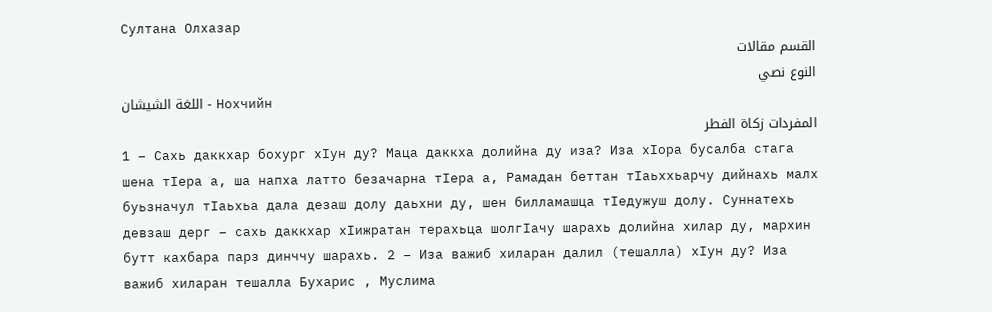Султана Олхазар
القسم مقالات
النوع نصي
اللغة الشيشان - Нохчийн
المفردات زكاة الفطر
1 – Сахь даккхар бохург хIун ду? Маца даккха долийна ду иза? Иза хIора бусалба стага шена тIера а, ша напха латто безачарна тIера а, Рамадан беттан тIаьххьарчу дийнахь малх буьзначул тIаьхьа дала дезаш долу даьхни ду, шен билламашца тIедужуш долу. Суннатехь девзаш дерг – сахь даккхар хIижратан терахьца шолгIачу шарахь долийна хилар ду, мархин бутт кахбара парз динччу шарахь. 2 – Иза важиб хиларан далил (тешалла) хIун ду? Иза важиб хиларан тешалла Бухарис , Муслима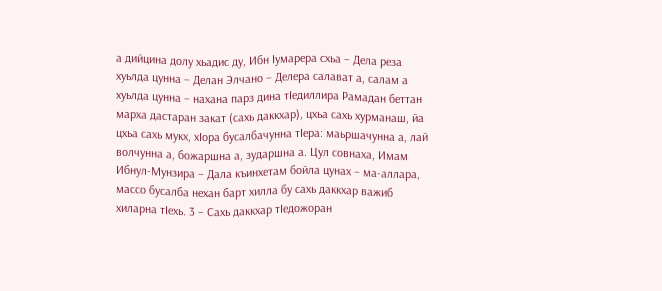а дийцина долу хьадис ду, Ибн Iумарера схьа – Дела реза хуьлда цунна – Делан Элчано – Делера салават а, салам а хуьлда цунна – нахана парз дина тIедиллира Рамадан беттан марха дастаран закат (сахь даккхар), цхьа сахь хурманаш, йа цхьа сахь мукх, хIора бусалбачунна тIера: маьршачунна а, лай волчунна а, божаршна а, зударшна а. Цул совнаха, Имам Ибнул-Мунзира – Дала къинхетам бойла цунах – ма-аллара, массо бусалба нехан барт хилла бу сахь даккхар важиб хиларна тIехь. 3 – Сахь даккхар тIедожоран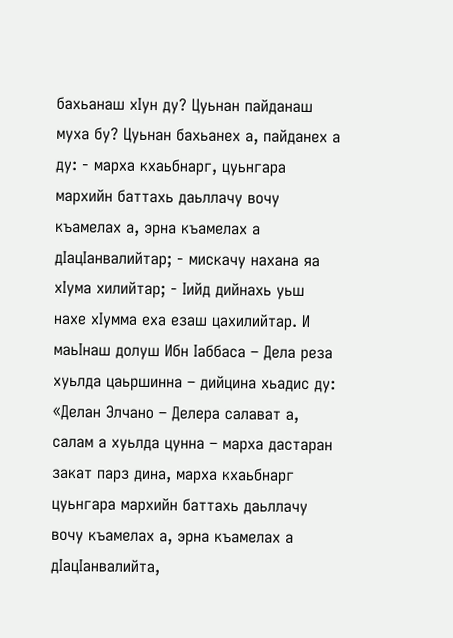бахьанаш хIун ду? Цуьнан пайданаш муха бу? Цуьнан бахьанех а, пайданех а ду: - марха кхаьбнарг, цуьнгара мархийн баттахь даьллачу вочу къамелах а, эрна къамелах а дIацIанвалийтар; - мискачу нахана яа хIума хилийтар; - Iийд дийнахь уьш нахе хIумма еха езаш цахилийтар. И маьIнаш долуш Ибн Iаббаса – Дела реза хуьлда цаьршинна – дийцина хьадис ду: «Делан Элчано – Делера салават а, салам а хуьлда цунна – марха дастаран закат парз дина, марха кхаьбнарг цуьнгара мархийн баттахь даьллачу вочу къамелах а, эрна къамелах а дIацIанвалийта,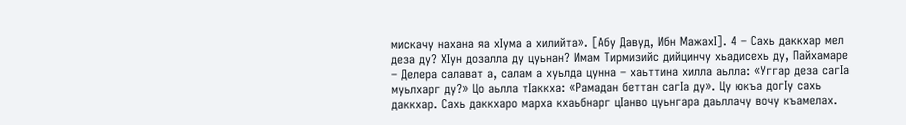мискачу нахана яа хIума а хилийта». [Абу Давуд, Ибн МажахI]. 4 – Сахь даккхар мел деза ду? ХIун дозалла ду цуьнан? Имам Тирмизийс дийцинчу хьадисехь ду, Пайхамаре – Делера салават а, салам а хуьлда цунна – хаьттина хилла аьлла: «Уггар деза сагIа муьлхарг ду?» Цо аьлла тIаккха: «Рамадан беттан сагIа ду». Цу юкъа догIу сахь даккхар. Сахь даккхаро марха кхаьбнарг цIанво цуьнгара даьллачу вочу къамелах.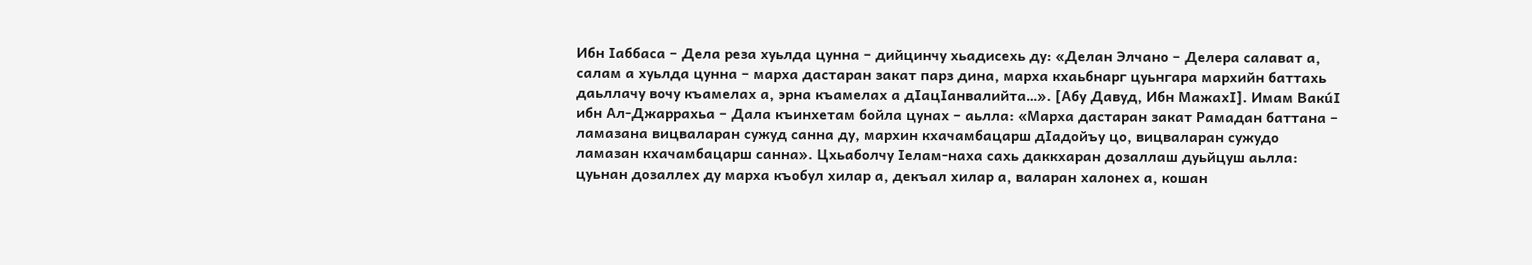Ибн Iаббаса – Дела реза хуьлда цунна – дийцинчу хьадисехь ду: «Делан Элчано – Делера салават а, салам а хуьлда цунна – марха дастаран закат парз дина, марха кхаьбнарг цуьнгара мархийн баттахь даьллачу вочу къамелах а, эрна къамелах а дIацIанвалийта…». [Абу Давуд, Ибн МажахI]. Имам ВакúI ибн Ал-Джаррахьа – Дала къинхетам бойла цунах – аьлла: «Марха дастаран закат Рамадан баттана – ламазана вицваларан сужуд санна ду, мархин кхачамбацарш дIадойъу цо, вицваларан сужудо ламазан кхачамбацарш санна». Цхьаболчу Iелам-наха сахь даккхаран дозаллаш дуьйцуш аьлла: цуьнан дозаллех ду марха къобул хилар а, декъал хилар а, валаран халонех а, кошан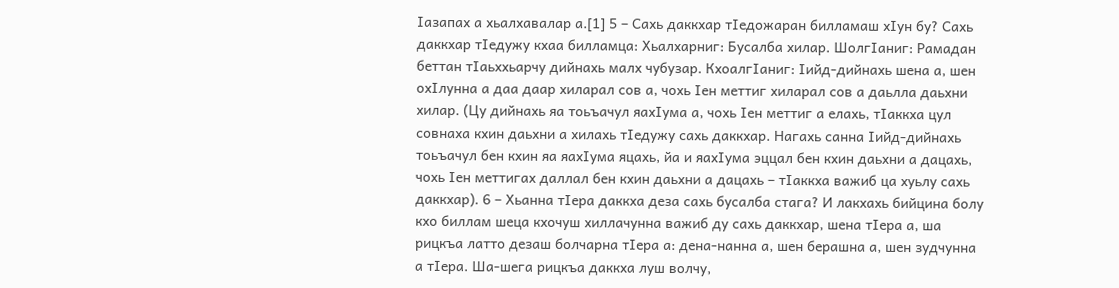Iазапах а хьалхавалар а.[1] 5 – Сахь даккхар тIедожаран билламаш хIун бу? Сахь даккхар тIедужу кхаа билламца: Хьалхарниг: Бусалба хилар. ШолгIаниг: Рамадан беттан тIаьххьарчу дийнахь малх чубузар. КхоалгIаниг: Iийд-дийнахь шена а, шен охIлунна а даа даар хиларал сов а, чохь Iен меттиг хиларал сов а даьлла даьхни хилар. (Цу дийнахь яа тоьъачул яахIума а, чохь Iен меттиг а елахь, тIаккха цул совнаха кхин даьхни а хилахь тIедужу сахь даккхар. Нагахь санна Iийд-дийнахь тоьъачул бен кхин яа яахIума яцахь, йа и яахIума эццал бен кхин даьхни а дацахь, чохь Iен меттигах даллал бен кхин даьхни а дацахь – тIаккха важиб ца хуьлу сахь даккхар). 6 – Хьанна тIера даккха деза сахь бусалба стага? И лакхахь бийцина болу кхо биллам шеца кхочуш хиллачунна важиб ду сахь даккхар, шена тIера а, ша рицкъа латто дезаш болчарна тIера а: дена-нанна а, шен берашна а, шен зудчунна а тIера. Ша-шега рицкъа даккха луш волчу,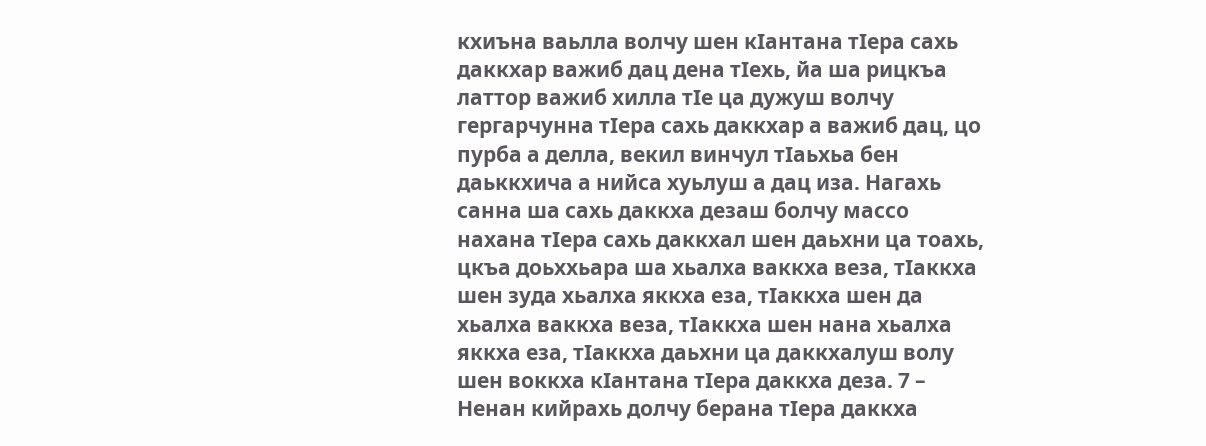кхиъна ваьлла волчу шен кIантана тIера сахь даккхар важиб дац дена тIехь, йа ша рицкъа латтор важиб хилла тIе ца дужуш волчу гергарчунна тIера сахь даккхар а важиб дац, цо пурба а делла, векил винчул тIаьхьа бен даьккхича а нийса хуьлуш а дац иза. Нагахь санна ша сахь даккха дезаш болчу массо нахана тIера сахь даккхал шен даьхни ца тоахь, цкъа доьххьара ша хьалха ваккха веза, тIаккха шен зуда хьалха яккха еза, тIаккха шен да хьалха ваккха веза, тIаккха шен нана хьалха яккха еза, тIаккха даьхни ца даккхалуш волу шен воккха кIантана тIера даккха деза. 7 – Ненан кийрахь долчу берана тIера даккха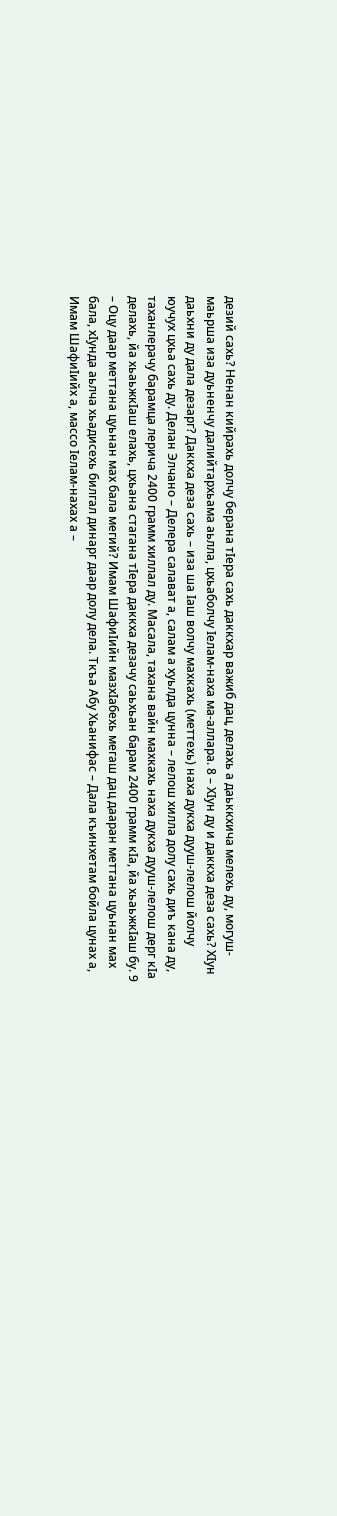дезий сахь? Ненан кийрахь долчу берана тIера сахь даккхар важиб дац, делахь а даьккхича мелехь ду, могуш-маьрша иза дуьненчу далийтархьама аьлла, цхьаболчу Iелам-наха ма-аллара. 8 – ХIун ду и даккха деза сахь? ХIун даьхни ду дала дезарг? Даккха деза сахь – иза ша Iаш волчу махкахь (меттехь) наха дукха дууш-лелош йолчу юучух цхьа сахь ду. Делан Элчано – Делера салават а, салам а хуьлда цунна – лелош хилла долу сахь диъ кана ду, таханлерачу барамца лерича 2400 грамм хиллал ду. Масала, тахана вайн махкахь наха дукха дууш-лелош дерг кIа делахь, йа хьаьжкIаш елахь, цхьана стагана тIера даккха дезачу саьхьан барам 2400 грамм кIа, йа хьаьжкIаш бу. 9 – Оцу даар меттана цуьнан мах бала мегий? Имам ШафиIийн мазхIабехь мегаш дац дааран меттана цуьнан мах бала, хIунда аьлча хьадисехь билгал динарг даар долу дела. Ткъа Абу Хьанифас – Дала къинхетам бойла цунах а, Имам ШафиIийх а, массо Iелам-нахах а –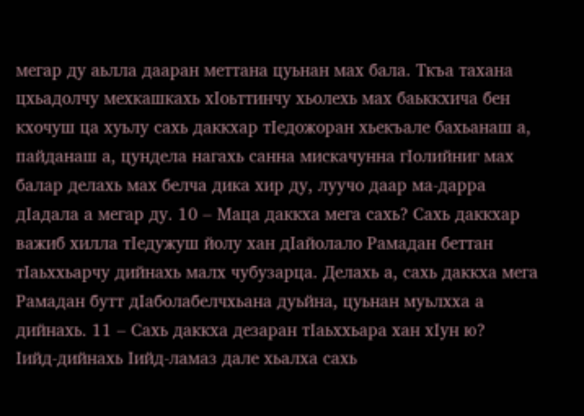мегар ду аьлла дааран меттана цуьнан мах бала. Ткъа тахана цхьадолчу мехкашкахь хIоьттинчу хьолехь мах баьккхича бен кхочуш ца хуьлу сахь даккхар тIедожоран хьекъале бахьанаш а, пайданаш а, цундела нагахь санна мискачунна гIолийниг мах балар делахь мах белча дика хир ду, луучо даар ма-дарра дIадала а мегар ду. 10 – Маца даккха мега сахь? Сахь даккхар важиб хилла тIедужуш йолу хан дIайолало Рамадан беттан тIаьххьарчу дийнахь малх чубузарца. Делахь а, сахь даккха мега Рамадан бутт дIаболабелчхьана дуьйна, цуьнан муьлхха а дийнахь. 11 – Сахь даккха дезаран тIаьххьара хан хIун ю?     Iийд-дийнахь Iийд-ламаз дале хьалха сахь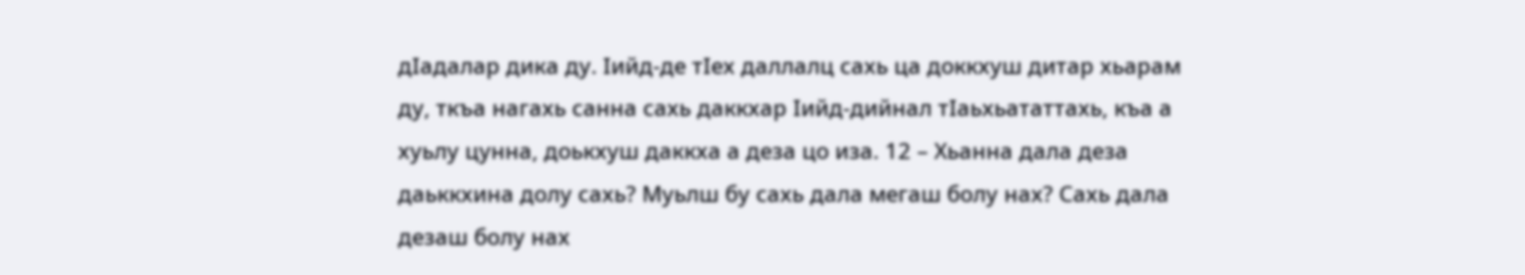дIадалар дика ду. Iийд-де тIех даллалц сахь ца доккхуш дитар хьарам ду, ткъа нагахь санна сахь даккхар Iийд-дийнал тIаьхьататтахь, къа а хуьлу цунна, доькхуш даккха а деза цо иза. 12 – Хьанна дала деза даьккхина долу сахь? Муьлш бу сахь дала мегаш болу нах? Сахь дала дезаш болу нах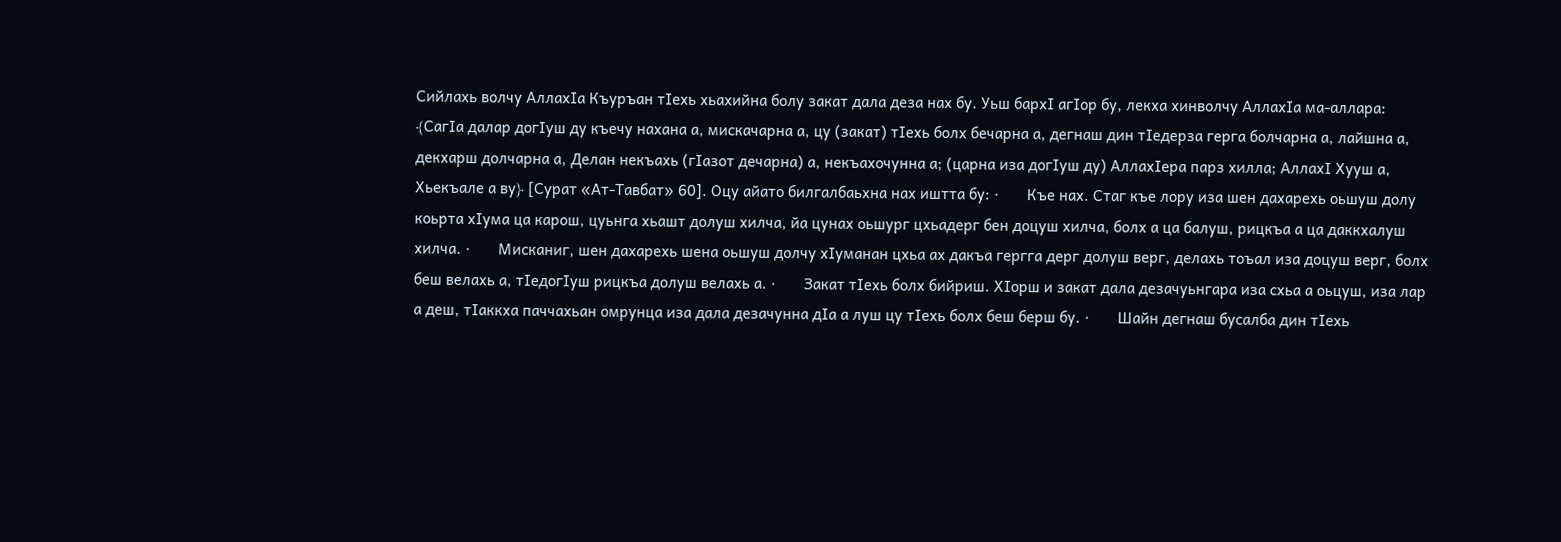Сийлахь волчу АллахIа Къуръан тIехь хьахийна болу закат дала деза нах бу. Уьш бархI агIор бу, лекха хинволчу АллахIа ма-аллара: ﴾СагIа далар догIуш ду къечу нахана а, мискачарна а, цу (закат) тIехь болх бечарна а, дегнаш дин тIедерза герга болчарна а, лайшна а, декхарш долчарна а, Делан некъахь (гIазот дечарна) а, некъахочунна а; (царна иза догIуш ду) АллахIера парз хилла; АллахI Хууш а, Хьекъале а ву﴿ [Сурат «Ат-Тавбат» 60]. Оцу айато билгалбаьхна нах иштта бу: ·       Къе нах. Стаг къе лору иза шен дахарехь оьшуш долу коьрта хIума ца карош, цуьнга хьашт долуш хилча, йа цунах оьшург цхьадерг бен доцуш хилча, болх а ца балуш, рицкъа а ца даккхалуш хилча. ·       Мисканиг, шен дахарехь шена оьшуш долчу хIуманан цхьа ах дакъа гергга дерг долуш верг, делахь тоъал иза доцуш верг, болх беш велахь а, тIедогIуш рицкъа долуш велахь а. ·       Закат тIехь болх бийриш. ХIорш и закат дала дезачуьнгара иза схьа а оьцуш, иза лар а деш, тIаккха паччахьан омрунца иза дала дезачунна дIа а луш цу тIехь болх беш берш бу. ·       Шайн дегнаш бусалба дин тIехь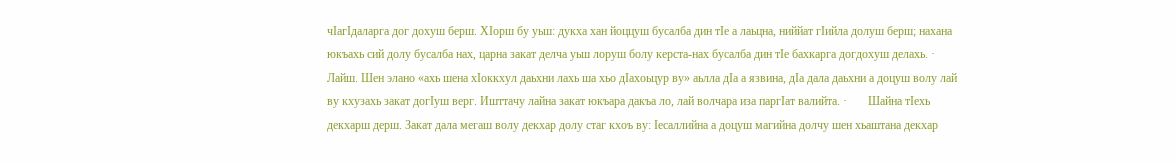чIагIдаларга дог дохуш берш. ХIорш бу уьш: дукха хан йоццуш бусалба дин тIе а лаьцна, ниййат гIийла долуш берш; нахана юкъахь сий долу бусалба нах, царна закат делча уьш лоруш болу керста-нах бусалба дин тIе бахкарга догдохуш делахь. ·       Лайш. Шен элано «ахь шена хIоккхул даьхни лахь ша хьо дIахоьцур ву» аьлла дIа а язвина, дIа дала даьхни а доцуш волу лай ву кхузахь закат догIуш верг. Ишттачу лайна закат юкъара дакъа ло, лай волчара иза паргIат валийта. ·       Шайна тIехь декхарш дерш. Закат дала мегаш волу декхар долу стаг кхоъ ву: Iесаллийна а доцуш магийна долчу шен хьаштана декхар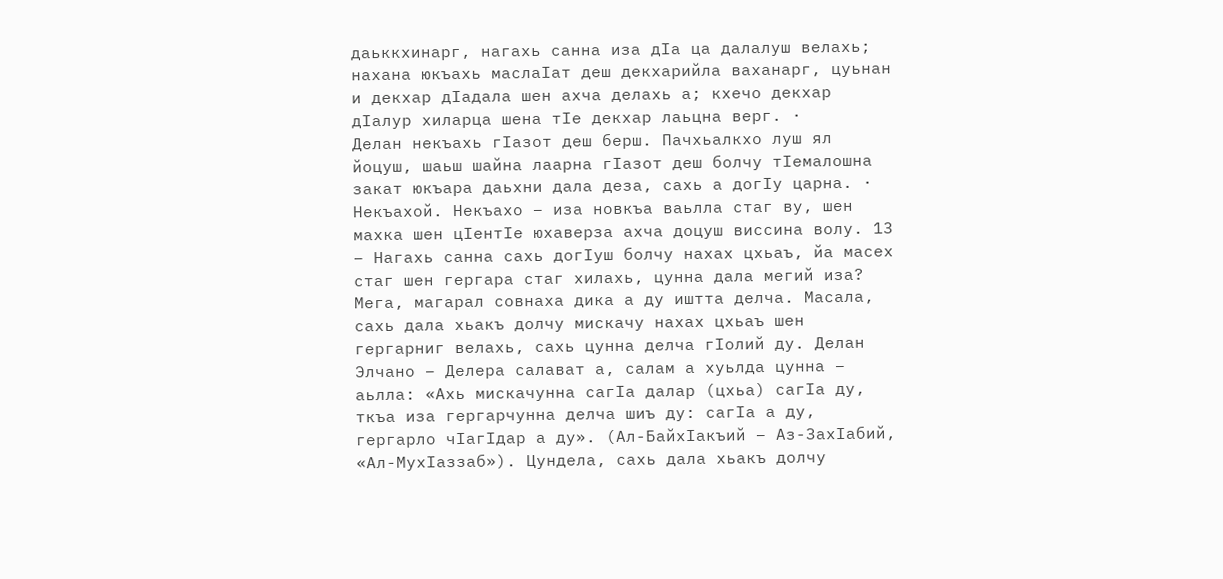даьккхинарг, нагахь санна иза дIа ца далалуш велахь; нахана юкъахь маслаIат деш декхарийла ваханарг, цуьнан и декхар дIадала шен ахча делахь а; кхечо декхар дIалур хиларца шена тIе декхар лаьцна верг. ·       Делан некъахь гIазот деш берш. Пачхьалкхо луш ял йоцуш, шаьш шайна лаарна гIазот деш болчу тIемалошна закат юкъара даьхни дала деза, сахь а догIу царна. ·       Некъахой. Некъахо – иза новкъа ваьлла стаг ву, шен махка шен цIентIе юхаверза ахча доцуш виссина волу. 13 – Нагахь санна сахь догIуш болчу нахах цхьаъ, йа масех стаг шен гергара стаг хилахь, цунна дала мегий иза? Мега, магарал совнаха дика а ду иштта делча. Масала, сахь дала хьакъ долчу мискачу нахах цхьаъ шен гергарниг велахь, сахь цунна делча гIолий ду. Делан Элчано – Делера салават а, салам а хуьлда цунна – аьлла: «Ахь мискачунна сагIа далар (цхьа) сагIа ду, ткъа иза гергарчунна делча шиъ ду: сагIа а ду, гергарло чIагIдар а ду». (Ал-БайхIакъий – Аз-ЗахIабий, «Ал-МухIаззаб»). Цундела, сахь дала хьакъ долчу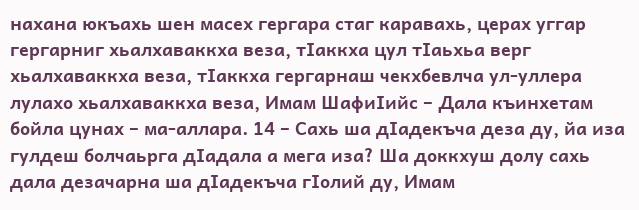нахана юкъахь шен масех гергара стаг каравахь, церах уггар гергарниг хьалхаваккха веза, тIаккха цул тIаьхьа верг хьалхаваккха веза, тIаккха гергарнаш чекхбевлча ул-уллера лулахо хьалхаваккха веза, Имам ШафиIийс – Дала къинхетам бойла цунах – ма-аллара. 14 – Сахь ша дIадекъча деза ду, йа иза гулдеш болчаьрга дIадала а мега иза? Ша доккхуш долу сахь дала дезачарна ша дIадекъча гIолий ду, Имам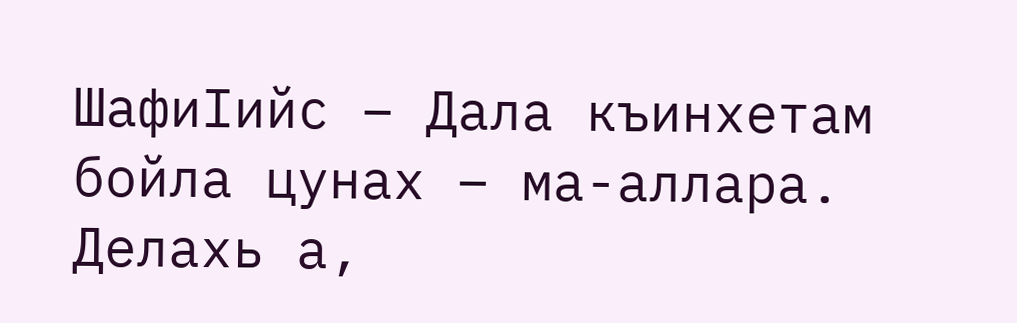ШафиIийс – Дала къинхетам бойла цунах – ма-аллара. Делахь а,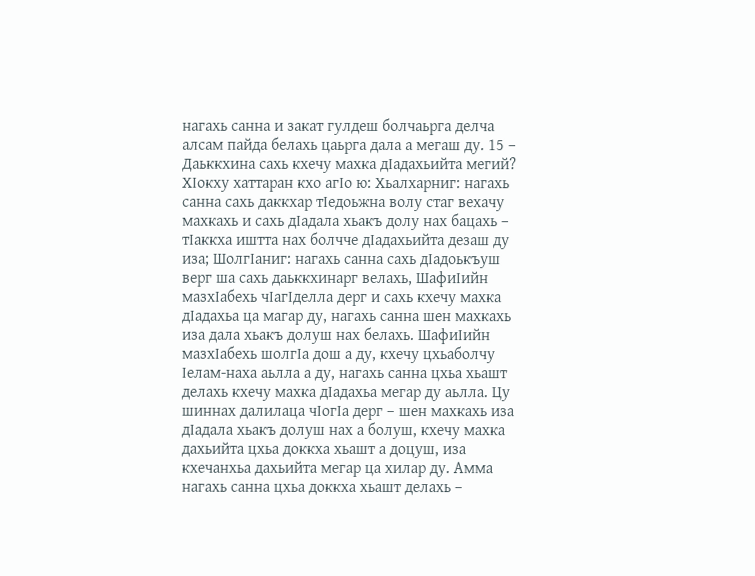нагахь санна и закат гулдеш болчаьрга делча алсам пайда белахь цаьрга дала а мегаш ду. 15 – Даьккхина сахь кхечу махка дIадахьийта мегий? ХIокху хаттаран кхо агIо ю: Хьалхарниг: нагахь санна сахь даккхар тIедоьжна волу стаг вехачу махкахь и сахь дIадала хьакъ долу нах бацахь – тIаккха иштта нах болчче дIадахьийта дезаш ду иза; ШолгIаниг: нагахь санна сахь дIадоькъуш верг ша сахь даьккхинарг велахь, ШафиIийн мазхIабехь чIагIделла дерг и сахь кхечу махка дIадахьа ца магар ду, нагахь санна шен махкахь иза дала хьакъ долуш нах белахь. ШафиIийн мазхIабехь шолгIа дош а ду, кхечу цхьаболчу Iелам-наха аьлла а ду, нагахь санна цхьа хьашт делахь кхечу махка дIадахьа мегар ду аьлла. Цу шиннах далилаца чIогIа дерг – шен махкахь иза дIадала хьакъ долуш нах а болуш, кхечу махка дахьийта цхьа доккха хьашт а доцуш, иза кхечанхьа дахьийта мегар ца хилар ду. Амма нагахь санна цхьа доккха хьашт делахь –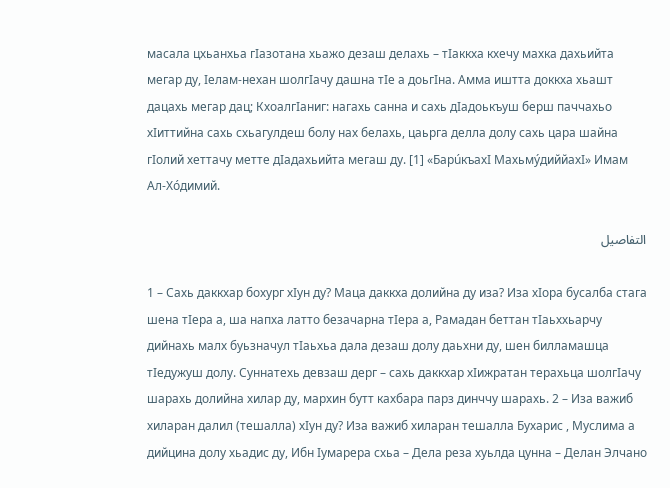масала цхьанхьа гIазотана хьажо дезаш делахь – тIаккха кхечу махка дахьийта мегар ду, Iелам-нехан шолгIачу дашна тIе а доьгIна. Амма иштта доккха хьашт дацахь мегар дац; КхоалгIаниг: нагахь санна и сахь дIадоькъуш берш паччахьо хIиттийна сахь схьагулдеш болу нах белахь, цаьрга делла долу сахь цара шайна гIолий хеттачу метте дIадахьийта мегаш ду. [1] «БарúкъахI МахьмýдиййахI» Имам Ал-Хóдимий.

التفاصيل

1 – Сахь даккхар бохург хIун ду? Маца даккха долийна ду иза? Иза хIора бусалба стага шена тIера а, ша напха латто безачарна тIера а, Рамадан беттан тIаьххьарчу дийнахь малх буьзначул тIаьхьа дала дезаш долу даьхни ду, шен билламашца тIедужуш долу. Суннатехь девзаш дерг – сахь даккхар хIижратан терахьца шолгIачу шарахь долийна хилар ду, мархин бутт кахбара парз динччу шарахь. 2 – Иза важиб хиларан далил (тешалла) хIун ду? Иза важиб хиларан тешалла Бухарис , Муслима а дийцина долу хьадис ду, Ибн Iумарера схьа – Дела реза хуьлда цунна – Делан Элчано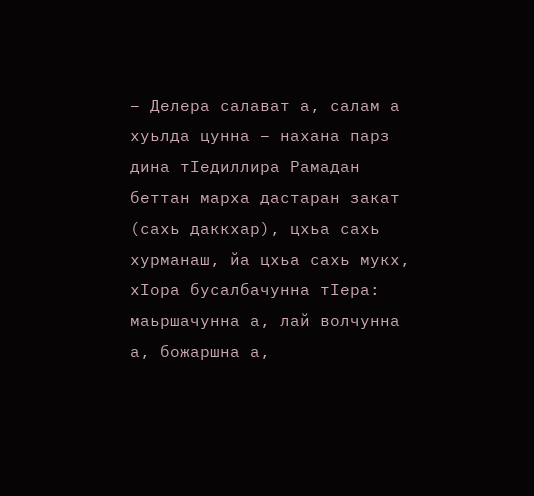– Делера салават а, салам а хуьлда цунна – нахана парз дина тIедиллира Рамадан беттан марха дастаран закат (сахь даккхар), цхьа сахь хурманаш, йа цхьа сахь мукх, хIора бусалбачунна тIера: маьршачунна а, лай волчунна а, божаршна а,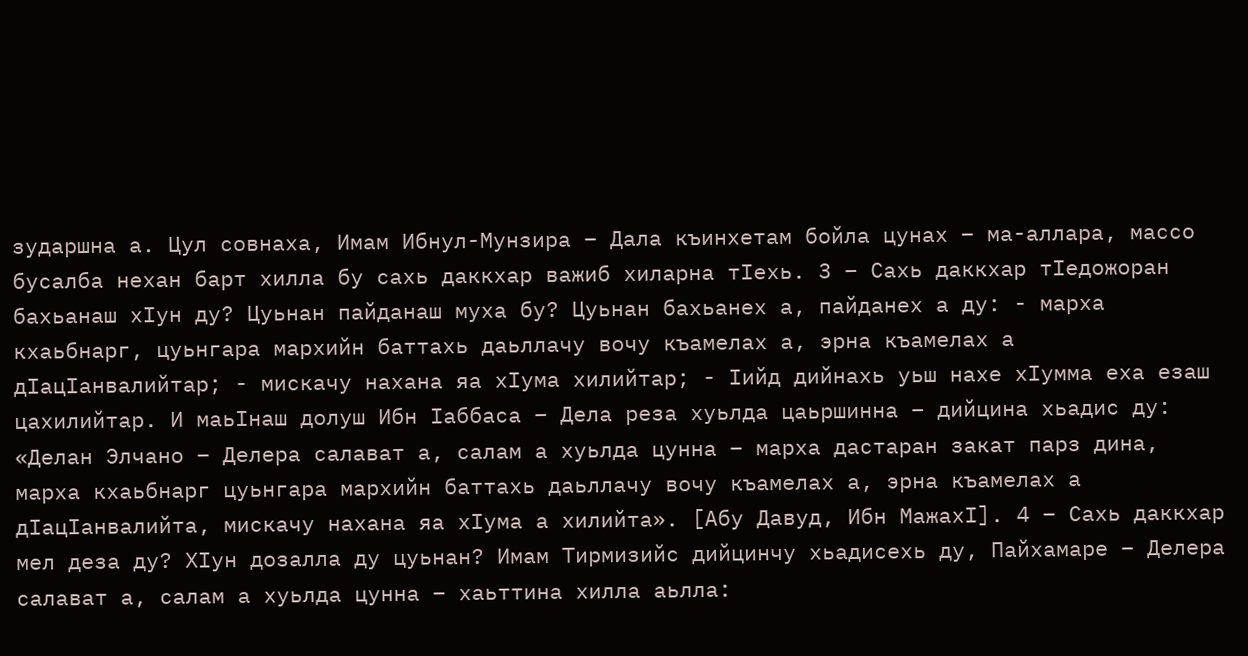зударшна а. Цул совнаха, Имам Ибнул-Мунзира – Дала къинхетам бойла цунах – ма-аллара, массо бусалба нехан барт хилла бу сахь даккхар важиб хиларна тIехь. 3 – Сахь даккхар тIедожоран бахьанаш хIун ду? Цуьнан пайданаш муха бу? Цуьнан бахьанех а, пайданех а ду: - марха кхаьбнарг, цуьнгара мархийн баттахь даьллачу вочу къамелах а, эрна къамелах а дIацIанвалийтар; - мискачу нахана яа хIума хилийтар; - Iийд дийнахь уьш нахе хIумма еха езаш цахилийтар. И маьIнаш долуш Ибн Iаббаса – Дела реза хуьлда цаьршинна – дийцина хьадис ду: «Делан Элчано – Делера салават а, салам а хуьлда цунна – марха дастаран закат парз дина, марха кхаьбнарг цуьнгара мархийн баттахь даьллачу вочу къамелах а, эрна къамелах а дIацIанвалийта, мискачу нахана яа хIума а хилийта». [Абу Давуд, Ибн МажахI]. 4 – Сахь даккхар мел деза ду? ХIун дозалла ду цуьнан? Имам Тирмизийс дийцинчу хьадисехь ду, Пайхамаре – Делера салават а, салам а хуьлда цунна – хаьттина хилла аьлла: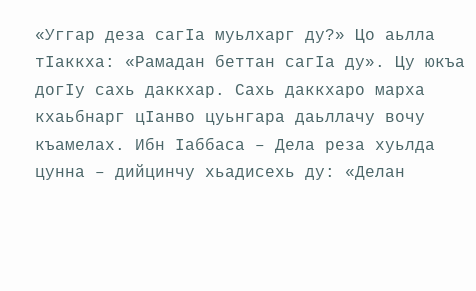«Уггар деза сагIа муьлхарг ду?» Цо аьлла тIаккха: «Рамадан беттан сагIа ду». Цу юкъа догIу сахь даккхар. Сахь даккхаро марха кхаьбнарг цIанво цуьнгара даьллачу вочу къамелах. Ибн Iаббаса – Дела реза хуьлда цунна – дийцинчу хьадисехь ду: «Делан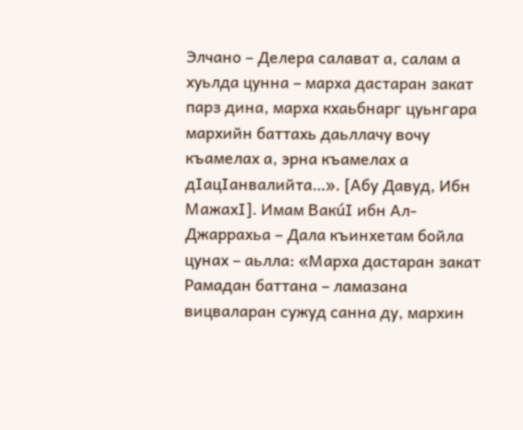Элчано – Делера салават а, салам а хуьлда цунна – марха дастаран закат парз дина, марха кхаьбнарг цуьнгара мархийн баттахь даьллачу вочу къамелах а, эрна къамелах а дIацIанвалийта…». [Абу Давуд, Ибн МажахI]. Имам ВакúI ибн Ал-Джаррахьа – Дала къинхетам бойла цунах – аьлла: «Марха дастаран закат Рамадан баттана – ламазана вицваларан сужуд санна ду, мархин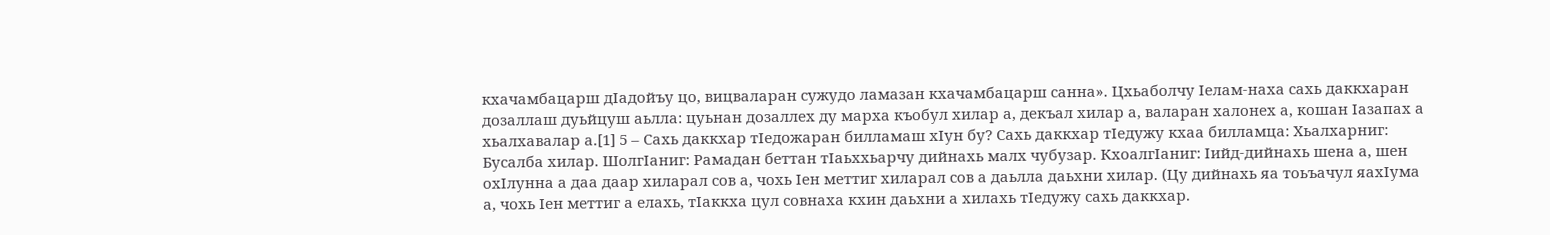кхачамбацарш дIадойъу цо, вицваларан сужудо ламазан кхачамбацарш санна». Цхьаболчу Iелам-наха сахь даккхаран дозаллаш дуьйцуш аьлла: цуьнан дозаллех ду марха къобул хилар а, декъал хилар а, валаран халонех а, кошан Iазапах а хьалхавалар а.[1] 5 – Сахь даккхар тIедожаран билламаш хIун бу? Сахь даккхар тIедужу кхаа билламца: Хьалхарниг: Бусалба хилар. ШолгIаниг: Рамадан беттан тIаьххьарчу дийнахь малх чубузар. КхоалгIаниг: Iийд-дийнахь шена а, шен охIлунна а даа даар хиларал сов а, чохь Iен меттиг хиларал сов а даьлла даьхни хилар. (Цу дийнахь яа тоьъачул яахIума а, чохь Iен меттиг а елахь, тIаккха цул совнаха кхин даьхни а хилахь тIедужу сахь даккхар.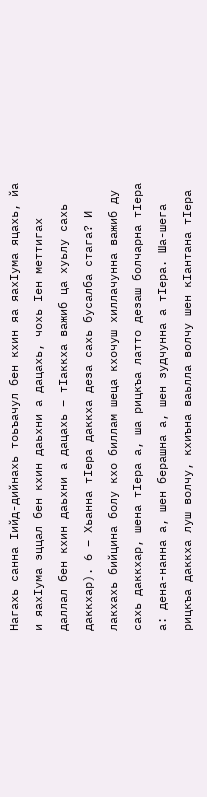Нагахь санна Iийд-дийнахь тоьъачул бен кхин яа яахIума яцахь, йа и яахIума эццал бен кхин даьхни а дацахь, чохь Iен меттигах даллал бен кхин даьхни а дацахь – тIаккха важиб ца хуьлу сахь даккхар). 6 – Хьанна тIера даккха деза сахь бусалба стага? И лакхахь бийцина болу кхо биллам шеца кхочуш хиллачунна важиб ду сахь даккхар, шена тIера а, ша рицкъа латто дезаш болчарна тIера а: дена-нанна а, шен берашна а, шен зудчунна а тIера. Ша-шега рицкъа даккха луш волчу, кхиъна ваьлла волчу шен кIантана тIера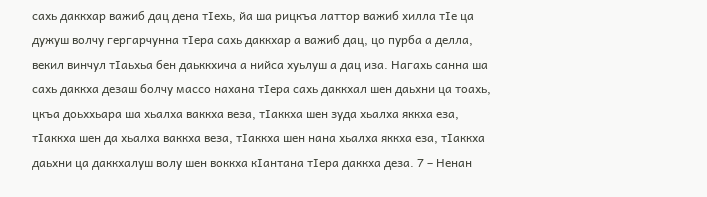сахь даккхар важиб дац дена тIехь, йа ша рицкъа латтор важиб хилла тIе ца дужуш волчу гергарчунна тIера сахь даккхар а важиб дац, цо пурба а делла, векил винчул тIаьхьа бен даьккхича а нийса хуьлуш а дац иза. Нагахь санна ша сахь даккха дезаш болчу массо нахана тIера сахь даккхал шен даьхни ца тоахь, цкъа доьххьара ша хьалха ваккха веза, тIаккха шен зуда хьалха яккха еза, тIаккха шен да хьалха ваккха веза, тIаккха шен нана хьалха яккха еза, тIаккха даьхни ца даккхалуш волу шен воккха кIантана тIера даккха деза. 7 – Ненан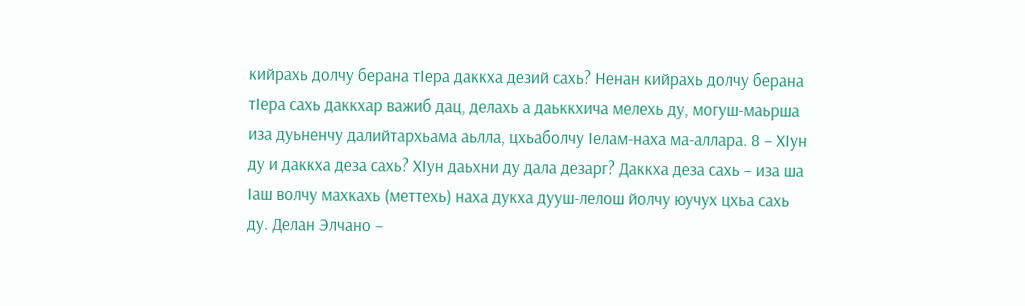кийрахь долчу берана тIера даккха дезий сахь? Ненан кийрахь долчу берана тIера сахь даккхар важиб дац, делахь а даьккхича мелехь ду, могуш-маьрша иза дуьненчу далийтархьама аьлла, цхьаболчу Iелам-наха ма-аллара. 8 – ХIун ду и даккха деза сахь? ХIун даьхни ду дала дезарг? Даккха деза сахь – иза ша Iаш волчу махкахь (меттехь) наха дукха дууш-лелош йолчу юучух цхьа сахь ду. Делан Элчано –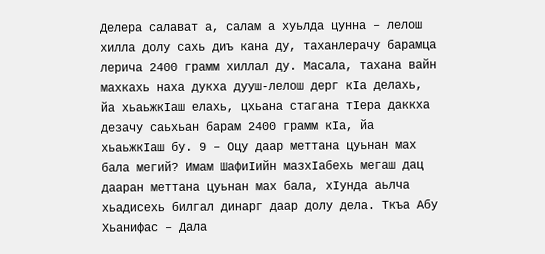Делера салават а, салам а хуьлда цунна – лелош хилла долу сахь диъ кана ду, таханлерачу барамца лерича 2400 грамм хиллал ду. Масала, тахана вайн махкахь наха дукха дууш-лелош дерг кIа делахь, йа хьаьжкIаш елахь, цхьана стагана тIера даккха дезачу саьхьан барам 2400 грамм кIа, йа хьаьжкIаш бу. 9 – Оцу даар меттана цуьнан мах бала мегий? Имам ШафиIийн мазхIабехь мегаш дац дааран меттана цуьнан мах бала, хIунда аьлча хьадисехь билгал динарг даар долу дела. Ткъа Абу Хьанифас – Дала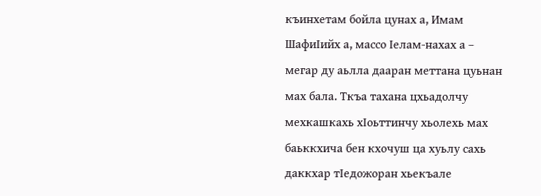къинхетам бойла цунах а, Имам ШафиIийх а, массо Iелам-нахах а – мегар ду аьлла дааран меттана цуьнан мах бала. Ткъа тахана цхьадолчу мехкашкахь хIоьттинчу хьолехь мах баьккхича бен кхочуш ца хуьлу сахь даккхар тIедожоран хьекъале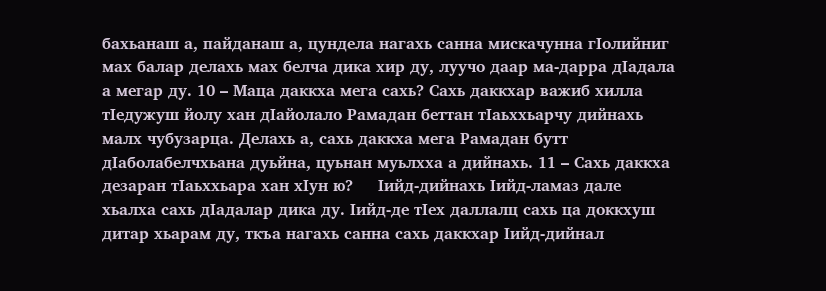бахьанаш а, пайданаш а, цундела нагахь санна мискачунна гIолийниг мах балар делахь мах белча дика хир ду, луучо даар ма-дарра дIадала а мегар ду. 10 – Маца даккха мега сахь? Сахь даккхар важиб хилла тIедужуш йолу хан дIайолало Рамадан беттан тIаьххьарчу дийнахь малх чубузарца. Делахь а, сахь даккха мега Рамадан бутт дIаболабелчхьана дуьйна, цуьнан муьлхха а дийнахь. 11 – Сахь даккха дезаран тIаьххьара хан хIун ю?     Iийд-дийнахь Iийд-ламаз дале хьалха сахь дIадалар дика ду. Iийд-де тIех даллалц сахь ца доккхуш дитар хьарам ду, ткъа нагахь санна сахь даккхар Iийд-дийнал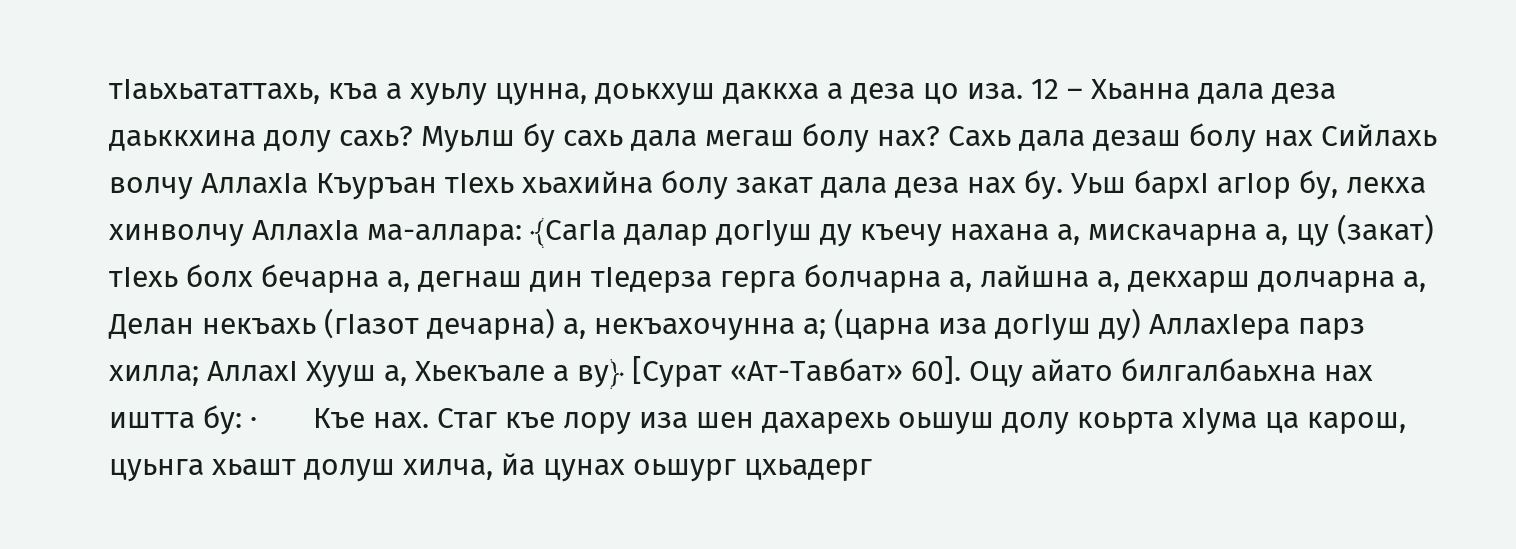тIаьхьататтахь, къа а хуьлу цунна, доькхуш даккха а деза цо иза. 12 – Хьанна дала деза даьккхина долу сахь? Муьлш бу сахь дала мегаш болу нах? Сахь дала дезаш болу нах Сийлахь волчу АллахIа Къуръан тIехь хьахийна болу закат дала деза нах бу. Уьш бархI агIор бу, лекха хинволчу АллахIа ма-аллара: ﴾СагIа далар догIуш ду къечу нахана а, мискачарна а, цу (закат) тIехь болх бечарна а, дегнаш дин тIедерза герга болчарна а, лайшна а, декхарш долчарна а, Делан некъахь (гIазот дечарна) а, некъахочунна а; (царна иза догIуш ду) АллахIера парз хилла; АллахI Хууш а, Хьекъале а ву﴿ [Сурат «Ат-Тавбат» 60]. Оцу айато билгалбаьхна нах иштта бу: ·       Къе нах. Стаг къе лору иза шен дахарехь оьшуш долу коьрта хIума ца карош, цуьнга хьашт долуш хилча, йа цунах оьшург цхьадерг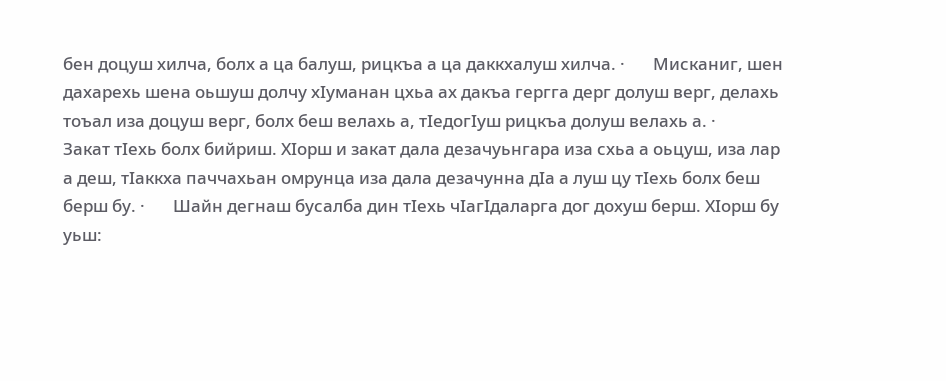бен доцуш хилча, болх а ца балуш, рицкъа а ца даккхалуш хилча. ·       Мисканиг, шен дахарехь шена оьшуш долчу хIуманан цхьа ах дакъа гергга дерг долуш верг, делахь тоъал иза доцуш верг, болх беш велахь а, тIедогIуш рицкъа долуш велахь а. ·       Закат тIехь болх бийриш. ХIорш и закат дала дезачуьнгара иза схьа а оьцуш, иза лар а деш, тIаккха паччахьан омрунца иза дала дезачунна дIа а луш цу тIехь болх беш берш бу. ·       Шайн дегнаш бусалба дин тIехь чIагIдаларга дог дохуш берш. ХIорш бу уьш: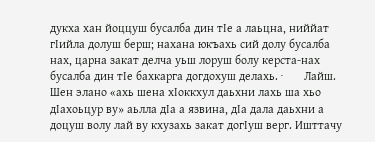дукха хан йоццуш бусалба дин тIе а лаьцна, ниййат гIийла долуш берш; нахана юкъахь сий долу бусалба нах, царна закат делча уьш лоруш болу керста-нах бусалба дин тIе бахкарга догдохуш делахь. ·       Лайш. Шен элано «ахь шена хIоккхул даьхни лахь ша хьо дIахоьцур ву» аьлла дIа а язвина, дIа дала даьхни а доцуш волу лай ву кхузахь закат догIуш верг. Ишттачу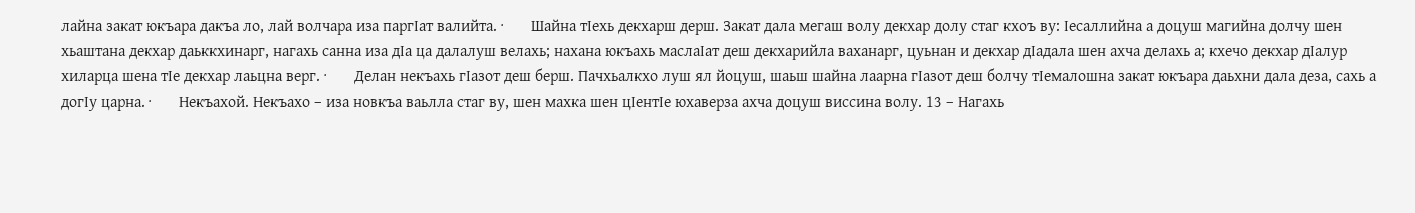лайна закат юкъара дакъа ло, лай волчара иза паргIат валийта. ·       Шайна тIехь декхарш дерш. Закат дала мегаш волу декхар долу стаг кхоъ ву: Iесаллийна а доцуш магийна долчу шен хьаштана декхар даьккхинарг, нагахь санна иза дIа ца далалуш велахь; нахана юкъахь маслаIат деш декхарийла ваханарг, цуьнан и декхар дIадала шен ахча делахь а; кхечо декхар дIалур хиларца шена тIе декхар лаьцна верг. ·       Делан некъахь гIазот деш берш. Пачхьалкхо луш ял йоцуш, шаьш шайна лаарна гIазот деш болчу тIемалошна закат юкъара даьхни дала деза, сахь а догIу царна. ·       Некъахой. Некъахо – иза новкъа ваьлла стаг ву, шен махка шен цIентIе юхаверза ахча доцуш виссина волу. 13 – Нагахь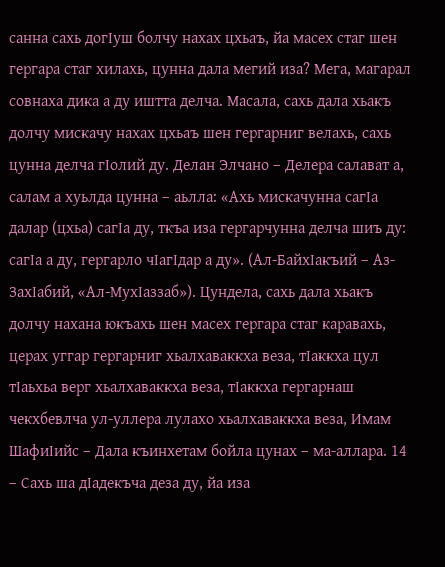санна сахь догIуш болчу нахах цхьаъ, йа масех стаг шен гергара стаг хилахь, цунна дала мегий иза? Мега, магарал совнаха дика а ду иштта делча. Масала, сахь дала хьакъ долчу мискачу нахах цхьаъ шен гергарниг велахь, сахь цунна делча гIолий ду. Делан Элчано – Делера салават а, салам а хуьлда цунна – аьлла: «Ахь мискачунна сагIа далар (цхьа) сагIа ду, ткъа иза гергарчунна делча шиъ ду: сагIа а ду, гергарло чIагIдар а ду». (Ал-БайхIакъий – Аз-ЗахIабий, «Ал-МухIаззаб»). Цундела, сахь дала хьакъ долчу нахана юкъахь шен масех гергара стаг каравахь, церах уггар гергарниг хьалхаваккха веза, тIаккха цул тIаьхьа верг хьалхаваккха веза, тIаккха гергарнаш чекхбевлча ул-уллера лулахо хьалхаваккха веза, Имам ШафиIийс – Дала къинхетам бойла цунах – ма-аллара. 14 – Сахь ша дIадекъча деза ду, йа иза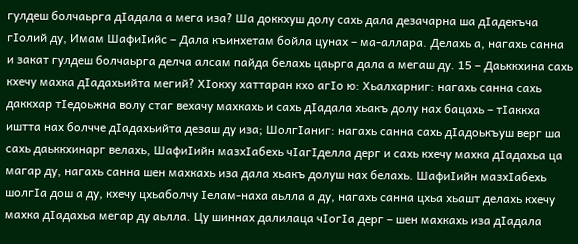гулдеш болчаьрга дIадала а мега иза? Ша доккхуш долу сахь дала дезачарна ша дIадекъча гIолий ду, Имам ШафиIийс – Дала къинхетам бойла цунах – ма-аллара. Делахь а, нагахь санна и закат гулдеш болчаьрга делча алсам пайда белахь цаьрга дала а мегаш ду. 15 – Даьккхина сахь кхечу махка дIадахьийта мегий? ХIокху хаттаран кхо агIо ю: Хьалхарниг: нагахь санна сахь даккхар тIедоьжна волу стаг вехачу махкахь и сахь дIадала хьакъ долу нах бацахь – тIаккха иштта нах болчче дIадахьийта дезаш ду иза; ШолгIаниг: нагахь санна сахь дIадоькъуш верг ша сахь даьккхинарг велахь, ШафиIийн мазхIабехь чIагIделла дерг и сахь кхечу махка дIадахьа ца магар ду, нагахь санна шен махкахь иза дала хьакъ долуш нах белахь. ШафиIийн мазхIабехь шолгIа дош а ду, кхечу цхьаболчу Iелам-наха аьлла а ду, нагахь санна цхьа хьашт делахь кхечу махка дIадахьа мегар ду аьлла. Цу шиннах далилаца чIогIа дерг – шен махкахь иза дIадала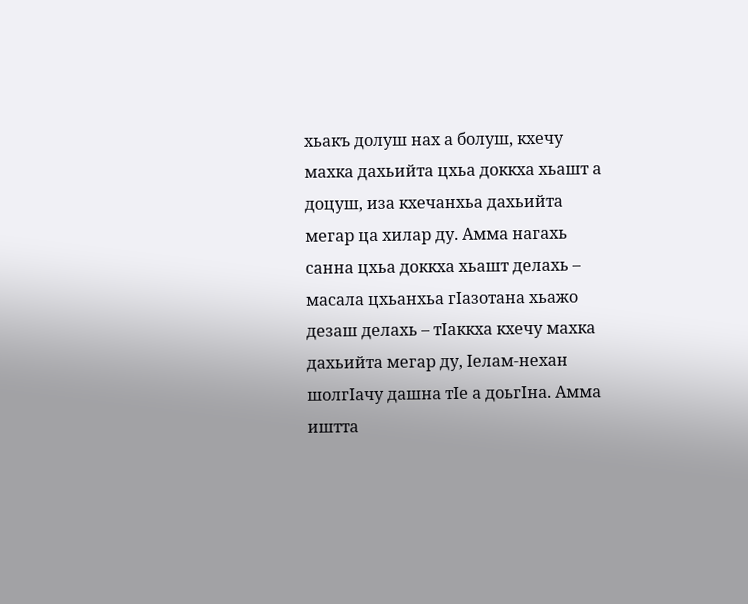хьакъ долуш нах а болуш, кхечу махка дахьийта цхьа доккха хьашт а доцуш, иза кхечанхьа дахьийта мегар ца хилар ду. Амма нагахь санна цхьа доккха хьашт делахь – масала цхьанхьа гIазотана хьажо дезаш делахь – тIаккха кхечу махка дахьийта мегар ду, Iелам-нехан шолгIачу дашна тIе а доьгIна. Амма иштта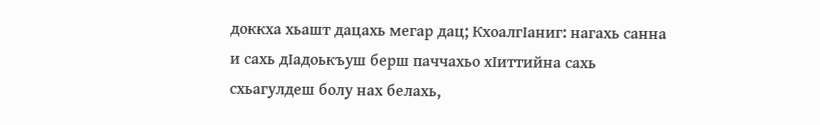доккха хьашт дацахь мегар дац; КхоалгIаниг: нагахь санна и сахь дIадоькъуш берш паччахьо хIиттийна сахь схьагулдеш болу нах белахь,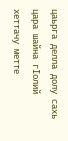цаьрга делла долу сахь цара шайна гIолий хеттачу метте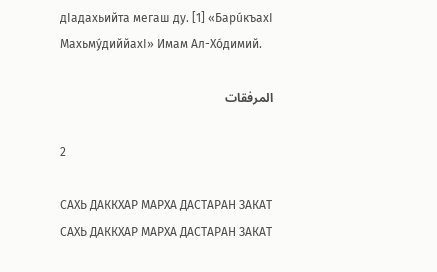дIадахьийта мегаш ду. [1] «БарúкъахI МахьмýдиййахI» Имам Ал-Хóдимий.

المرفقات

2

САХЬ ДАККХАР МАРХА ДАСТАРАН ЗАКАТ
САХЬ ДАККХАР МАРХА ДАСТАРАН ЗАКАТ